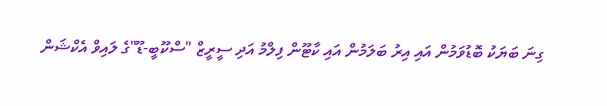ގިނަ ބަޔަކު ބޮޑުވަމުން އައި އިރު ބަލަމުން އައި ކާޓޫން ފިލްމު އަދި ސީރީޒް "ސްކޫބީ-ޑޫ"ގެ ލައިވް އެކްޝަން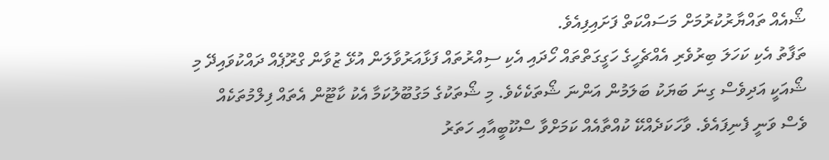ޝޯއެއް ތައްޔާރުކުރުމަށް މަސައްކަތް ފަށައިފިއެވެ.
ތަފާތު އެކި ކަހަލަ ބިރުވެރި އެއްޗެހީގެ ހަގީގަތްތައް ހޯދައި އެކި ސިއްރުތައް ފަޅާއަރުވާލަން އުޅޭ ޒުވާން ގްރޫޕެއް ދައްކުވައިދޭ މި ޝޯއަކީ އަދިވެސް ގިނަ ބަޔަކު ބަލަމުން އަންނަ ޝޯތަކެކެވެ. މި ޝޯތަކުގެ މަގުބޫލުކަމާ އެކު ކާޓޫން އެތައް ފިލްމުތަކެއް ވެސް ވަނީ ފެނިފައެވެ. ވާހަކަދެއްކޭ ކުއްތާއެއް ކަމަށްވާ ސްކޫބީއާއި ހަތަރު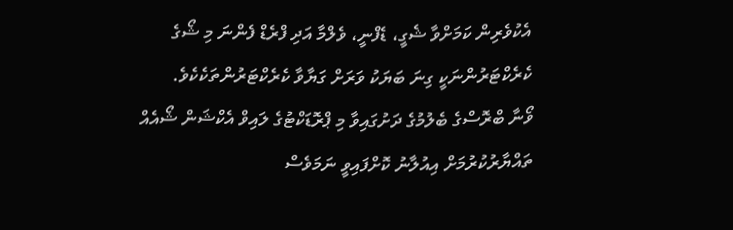އެކުވެރިން ކަމަށްވާ ޝެގީ، ޑެފްނީ، ވެލްމާ އަދި ފްރެޑް ފެންނަ މި ޝޯގެ ކެރެކްޓަރުންނަކީ ގިނަ ބަޔަކު ވަރަށް ގަޔާވާ ކެރެކްޓަރުންތަކެކެވެ.
ވޯނާ ބްރޮސްގެ ބެލުމުގެ ދަށުގައިވާ މި ޕްރޮޑަކްޓުގެ ލައިވް އެކްޝަން ޝޯއެއް ތައްޔާރުކުރުމަށް އިއުލާނު ކޮށްފައިވީ ނަމަވެސް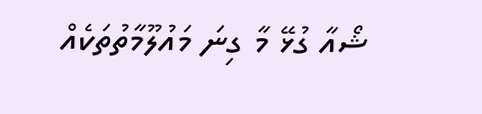ޝޯއާ ގުޅޭ މާ ގިނަ މައުލޫމާތުތަކެއް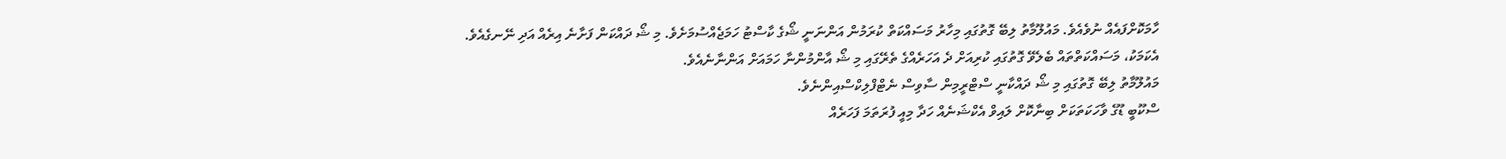ހާމަކޮށްފައެއް ނުވެއެވެ. މައުލޫމާތު ލިބޭ ގޮތުގައި މިހާރު މަސައްކަތް ކުރަމުން އަންނަނީ ޝޯގެ ކާސްޓު ހަމަޖެއްސުމަށެވެ. މި ޝޯ ދައްކަން ފަށާނެ އިރެއް އަދި ނޭނގެއެވެ. އެކަމަކު، މަސައްކަތްތައް ބެލެވޭ ގޮތުގައި ކުރިއަށް ދެ އަހަރެއްގެ ތެރޭގައި މި ޝޯ އާންމުންނާ ހަމައަށް އަންނާނެއެވެ.
މައުލޫމާތު ލިބޭ ގޮތުގައި މި ޝޯ ދައްކާނީ ސްޓްރީމިން ސާވިސް ނެޓްފްލިކްސްއިންނެވެ.
ސްކޫބީ ޑޫގެ ވާހަކަތަކަށް ބިނާކޮށް ލައިވް އެކްޝަނެއް ހަދާ މިއީ ފުރަތަމަ ފަހަރެއް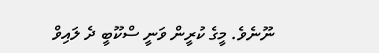ނޫނެވެ. މީގެ ކުރީން ވަނީ ސްކޫބީ ދެ ލައިވް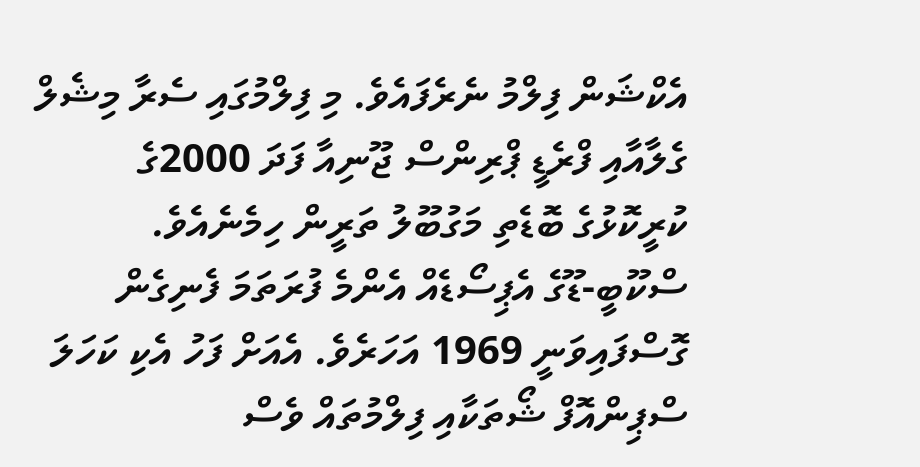އެކްޝަން ފިލްމު ނެރެފައެވެ. މި ފިލްމުގައި ސެރާ މިޝެލް ގެލާއާއި ފްރެޑީ ޕްރިންސް ޖޫނިއާ ފަދަ 2000ގެ ކުރީކޮޅުގެ ބޮޑެތި މަގުބޫލު ތަރީން ހިމެނެއެވެ.
ސްކޫބީ-ޑޫގެ އެޕިސޯޑެއް އެންމެ ފުރަތަމަ ފެނިގެން ގޮސްފައިވަނީ 1969 އަހަރެވެ. އެއަށް ފަހު އެކި ކަހަލަ ސްޕިންއޮފް ޝޯތަކާއި ފިލްމުތައް ވެސް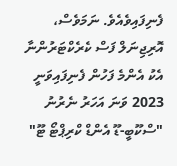ފެނިފައިވެއެވެ. ނަމަވެސް، އޮރިޖިނަލް ފަސް ކެރެކްޓަރުންނާ އެކު އެންމެ ފަހުން ފެނިފައިވަނީ 2023 ވަނަ އަހަރު ނެރުނު "ސްކޫބީ-ޑޫ އެންޑް ކްރިޕްޓޯ ޓޫ"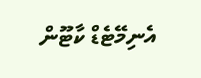އެނިމޭޓެޑް ކާޓޫން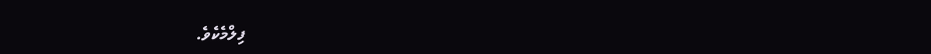ފިލްމެކެވެ.